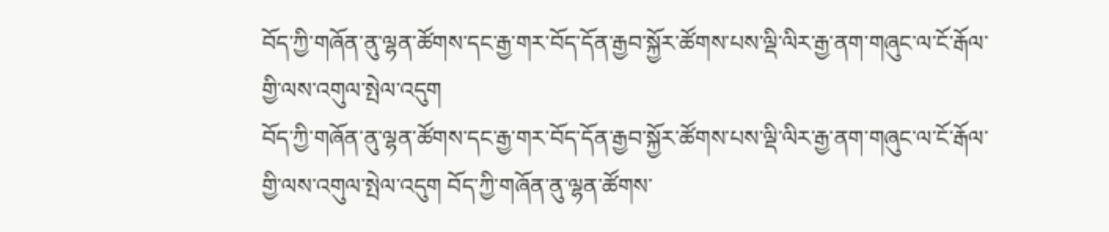བོད་ཀྱི་གཞོན་ནུ་ལྷན་ཚོགས་དང་རྒྱ་གར་བོད་དོན་རྒྱབ་སྐྱོར་ཚོགས་པས་ལྡི་ལིར་རྒྱ་ནག་གཞུང་ལ་ངོ་རྒོལ་གྱི་ལས་འགུལ་སྤེལ་འདུག
བོད་ཀྱི་གཞོན་ནུ་ལྷན་ཚོགས་དང་རྒྱ་གར་བོད་དོན་རྒྱབ་སྐྱོར་ཚོགས་པས་ལྡི་ལིར་རྒྱ་ནག་གཞུང་ལ་ངོ་རྒོལ་གྱི་ལས་འགུལ་སྤེལ་འདུག བོད་ཀྱི་གཞོན་ནུ་ལྷན་ཚོགས་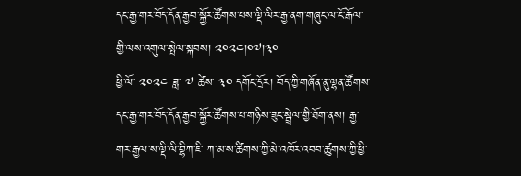དང་རྒྱ་གར་བོད་དོན་རྒྱབ་སྐྱོར་ཚོགས་པས་ལྡི་ལིར་རྒྱ་ནག་གཞུང་ལ་ངོ་རྒོལ་གྱི་ལས་འགུལ་སྤེལ་སྐབས། ༢༠༢༤།༠༧།༣༠
ཕྱི་ལོ་ ༢༠༢༤ ཟླ་ ༧ ཚེས་ ༣༠ དགོང་དྲོར། བོད་ཀྱི་གཞོན་ནུ་ལྷན་ཚོགས་དང་རྒྱ་གར་བོད་དོན་རྒྱབ་སྐྱོར་ཚོགས་པ་གཉིས་ཟུང་སྦྲེལ་གྱི་ཐོག་ནས། རྒྱ་གར་རྒྱལ་ས་ལྡི་ལི་བྷིཀ་ཇི་ ཀ་མ་ས་ཚིགས་ཀྱི་མེ་འཁོར་འབབ་ཚུགས་ཀྱི་ཕྱི་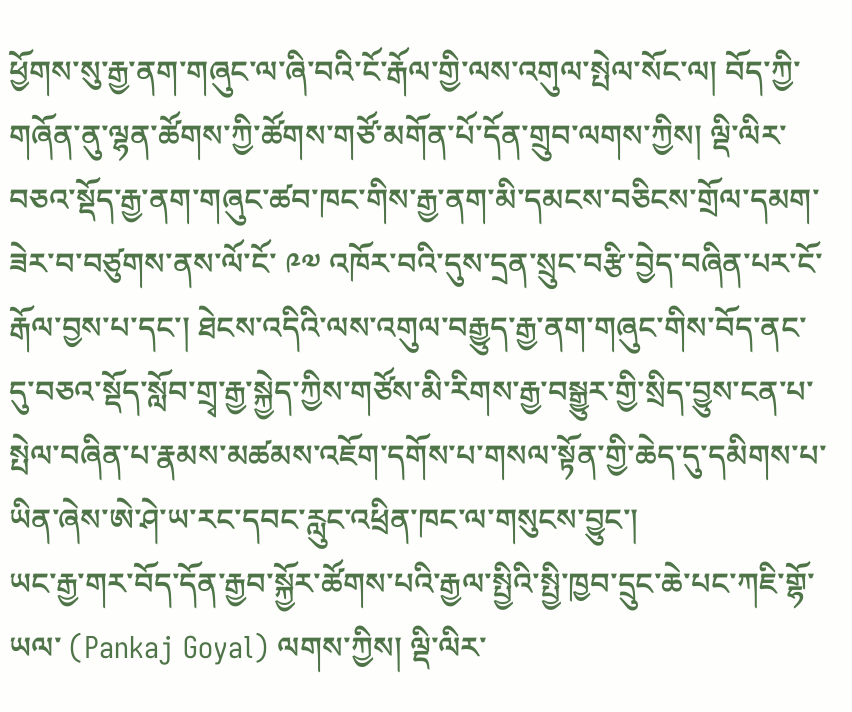ཕྱོགས་སུ་རྒྱ་ནག་གཞུང་ལ་ཞི་བའི་ངོ་རྒོལ་གྱི་ལས་འགུལ་སྤེལ་སོང་ལ། བོད་ཀྱི་གཞོན་ནུ་ལྷན་ཚོགས་ཀྱི་ཚོགས་གཙོ་མགོན་པོ་དོན་གྲུབ་ལགས་ཀྱིས། ལྡི་ལིར་བཅའ་སྡོད་རྒྱ་ནག་གཞུང་ཚབ་ཁང་གིས་རྒྱ་ནག་མི་དམངས་བཅིངས་གྲོལ་དམག་ཟེར་བ་བཙུགས་ནས་ལོ་ངོ་ ༩༧ འཁོར་བའི་དུས་དྲན་སྲུང་བརྩི་བྱེད་བཞིན་པར་ངོ་རྒོལ་བྱས་པ་དང་། ཐེངས་འདིའི་ལས་འགུལ་བརྒྱུད་རྒྱ་ནག་གཞུང་གིས་བོད་ནང་དུ་བཅའ་སྡོད་སློབ་གྲྭ་རྒྱ་སྐྱེད་ཀྱིས་གཙོས་མི་རིགས་རྒྱ་བསྒྱུར་གྱི་སྲིད་བྱུས་ངན་པ་སྤེལ་བཞིན་པ་རྣམས་མཚམས་འཇོག་དགོས་པ་གསལ་སྟོན་གྱི་ཆེད་དུ་དམིགས་པ་ཡིན་ཞེས་ཨེ་ཤེ་ཡ་རང་དབང་རླུང་འཕྲིན་ཁང་ལ་གསུངས་བྱུང་།
ཡང་རྒྱ་གར་བོད་དོན་རྒྱབ་སྐྱོར་ཚོགས་པའི་རྒྱལ་སྤྱིའི་སྤྱི་ཁྱབ་དྲུང་ཆེ་པང་ཀཇི་གྷོ་ཡལ་ (Pankaj Goyal) ལགས་ཀྱིས། ལྡི་ལིར་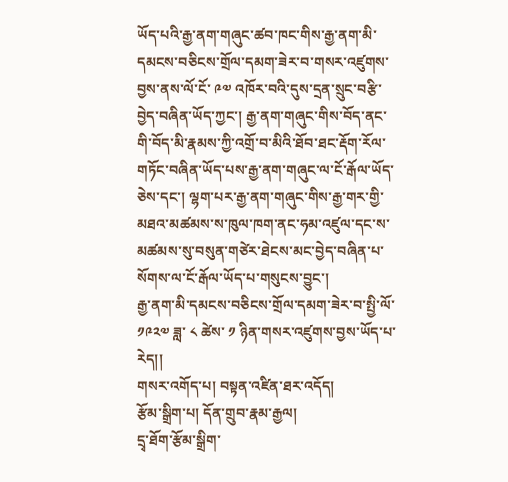ཡོད་པའི་རྒྱ་ནག་གཞུང་ཚབ་ཁང་གིས་རྒྱ་ནག་མི་དམངས་བཅིངས་གྲོལ་དམག་ཟེར་བ་གསར་འཛུགས་བྱས་ནས་ལོ་ངོ་ ༩༧ འཁོར་བའི་དུས་དྲན་སྲུང་བརྩི་བྱེད་བཞིན་ཡོད་ཀྱང་། རྒྱ་ནག་གཞུང་གིས་བོད་ནང་གི་བོད་མི་རྣམས་ཀྱི་འགྲོ་བ་མིའི་ཐོབ་ཐང་རྡོག་རོལ་གཏོང་བཞིན་ཡོད་པས་རྒྱ་ནག་གཞུང་ལ་ངོ་རྒོལ་ཡོད་ཅེས་དང་། ལྷག་པར་རྒྱ་ནག་གཞུང་གིས་རྒྱ་གར་གྱི་མཐའ་མཚམས་ས་ཁུལ་ཁག་ནང་ཧམ་འཛུལ་དང་ས་མཚམས་སུ་བསུན་གཙེར་ཐེངས་མང་བྱེད་བཞིན་པ་སོགས་ལ་ངོ་རྒོལ་ཡོད་པ་གསུངས་བྱུང་།
རྒྱ་ནག་མི་དམངས་བཅིངས་གྲོལ་དམག་ཟེར་བ་སྤྱི་ལོ་ ༡༩༢༧ ཟླ་ ༨ ཚེས་ ༡ ཉིན་གསར་འཛུགས་བྱས་ཡོད་པ་རེད།།
གསར་འགོད་པ། བསྟན་འཛིན་ཐར་འདོད།
རྩོམ་སྒྲིག་པ། དོན་གྲུབ་རྣམ་རྒྱལ།
དྲྭ་ཐོག་རྩོམ་སྒྲིག་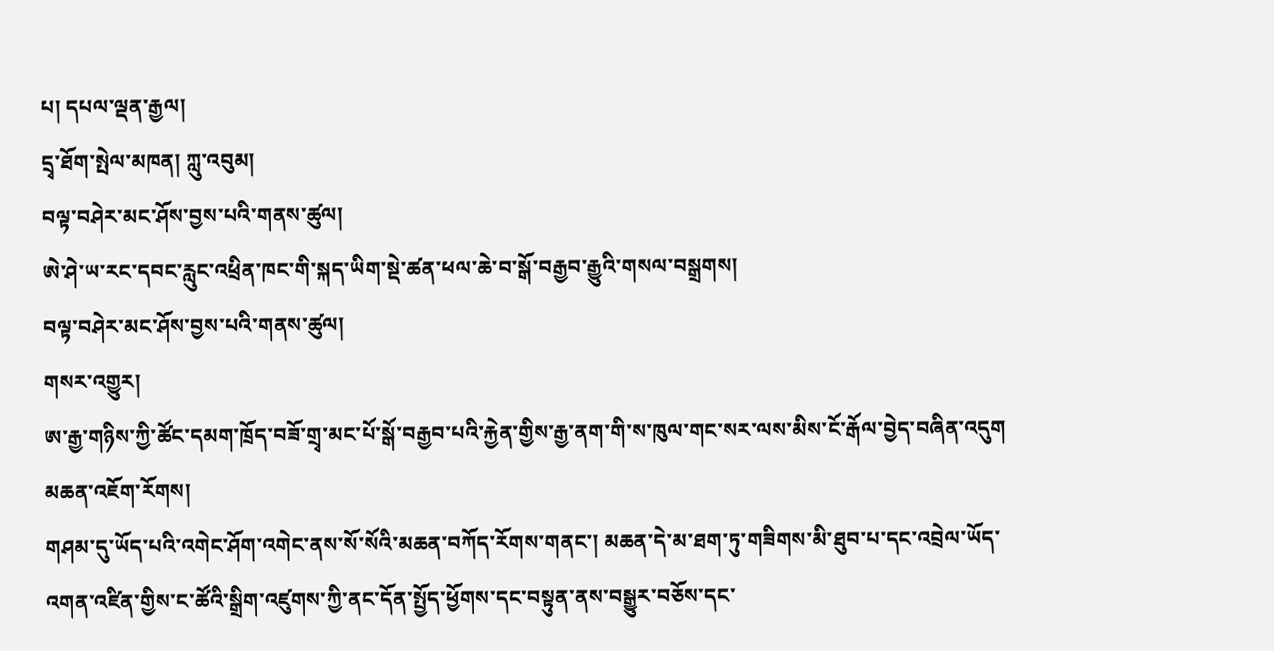པ། དཔལ་ལྡན་རྒྱལ།
དྲྭ་ཐོག་སྤེལ་མཁན། ཀླུ་འབུམ།
བལྟ་བཤེར་མང་ཤོས་བྱས་པའི་གནས་ཚུལ།
ཨེ་ཤེ་ཡ་རང་དབང་རླུང་འཕྲིན་ཁང་གི་སྐད་ཡིག་སྡེ་ཚན་ཕལ་ཆེ་བ་སྒོ་བརྒྱབ་རྒྱུའི་གསལ་བསྒྲགས།
བལྟ་བཤེར་མང་ཤོས་བྱས་པའི་གནས་ཚུལ།
གསར་འགྱུར།
ཨ་རྒྱ་གཉིས་ཀྱི་ཚོང་དམག་ཁྲོད་བཟོ་གྲྭ་མང་པོ་སྒོ་བརྒྱབ་པའི་རྐྱེན་གྱིས་རྒྱ་ནག་གི་ས་ཁུལ་གང་སར་ལས་མིས་ངོ་རྒོལ་བྱེད་བཞིན་འདུག
མཆན་འཇོག་རོགས།
གཤམ་དུ་ཡོད་པའི་འགེང་ཤོག་འགེང་ནས་སོ་སོའི་མཆན་བཀོད་རོགས་གནང་། མཆན་དེ་མ་ཐག་ཏུ་གཟིགས་མི་ཐུབ་པ་དང་འབྲེལ་ཡོད་འགན་འཛིན་གྱིས་ང་ཚོའི་སྒྲིག་འཛུགས་ཀྱི་ནང་དོན་སྤྱོད་ཕྱོགས་དང་བསྟུན་ནས་བསྒྱུར་བཅོས་དང་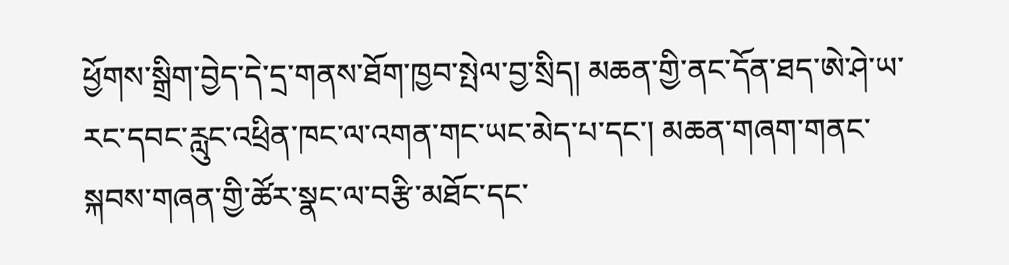ཕྱོགས་སྒྲིག་བྱེད་དེ་དྲ་གནས་ཐོག་ཁྱབ་སྤེལ་བྱ་སྲིད། མཆན་གྱི་ནང་དོན་ཐད་ཨེ་ཤེ་ཡ་རང་དབང་རླུང་འཕྲིན་ཁང་ལ་འགན་གང་ཡང་མེད་པ་དང་། མཆན་གཞག་གནང་སྐབས་གཞན་གྱི་ཚོར་སྣང་ལ་བརྩི་མཐོང་དང་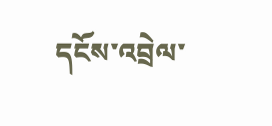དངོས་འབྲེལ་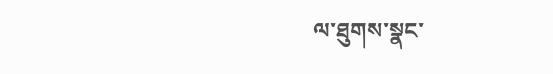ལ་ཐུགས་སྣང་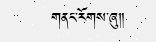གནང་རོགས་ཞུ༎